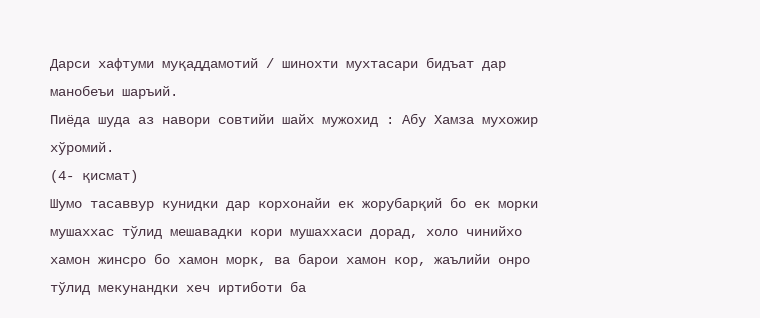Дарси хафтуми муқаддамотий / шинохти мухтасари бидъат дар манобеъи шаръий.
Пиёда шуда аз навори совтийи шайх мужохид : Абу Хамза мухожир хўромий.
(4- қисмат)
Шумо тасаввур кунидки дар корхонайи ек жорубарқий бо ек морки мушаххас тўлид мешавадки кори мушаххаси дорад, холо чинийхо хамон жинсро бо хамон морк, ва барои хамон кор, жаълийи онро тўлид мекунандки хеч иртиботи ба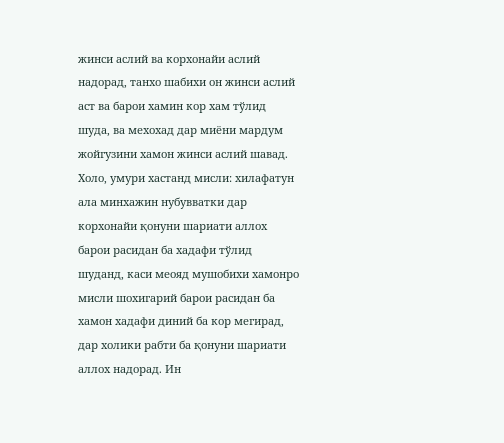жинси аслий ва корхонайи аслий надорад, танхо шабихи он жинси аслий аст ва барои хамин кор хам тўлид шуда, ва мехохад дар миёни мардум жойгузини хамон жинси аслий шавад.
Холо, умури хастанд мисли: хилафатун ала минхажин нубувватки дар корхонайи қонуни шариати аллох барои расидан ба хадафи тўлид шуданд, каси меояд мушобихи хамонро мисли шохигарий барои расидан ба хамон хадафи диний ба кор мегирад, дар холики рабти ба қонуни шариати аллох надорад. Ин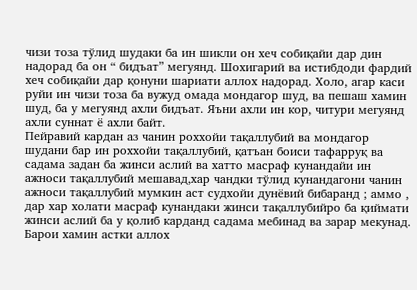чизи тоза тўлид шудаки ба ин шикли он хеч собиқайи дар дин надорад ба он “ бидъат” мегуянд. Шохигарий ва истибдоди фардий хеч собиқайи дар қонуни шариати аллох надорад. Холо, агар каси руйи ин чизи тоза ба вужуд омада мондагор шуд, ва пешаш хамин шуд, ба у мегуянд ахли бидъат. Яъни ахли ин кор, читури мегуянд ахли суннат ё ахли байт.
Пейравий кардан аз чанин роххойи тақаллубий ва мондагор шудани бар ин роххойи тақаллубий, қатъан боиси тафарруқ ва садама задан ба жинси аслий ва хатто масраф кунандайи ин ажноси тақаллубий мешавад,хар чандки тўлид кунандагони чанин ажноси тақаллубий мумкин аст судхойи дунёвий бибаранд ; аммо , дар хар холати масраф кунандаки жинси тақаллубийро ба қиймати жинси аслий ба у қолиб карданд садама мебинад ва зарар мекунад. Барои хамин астки аллох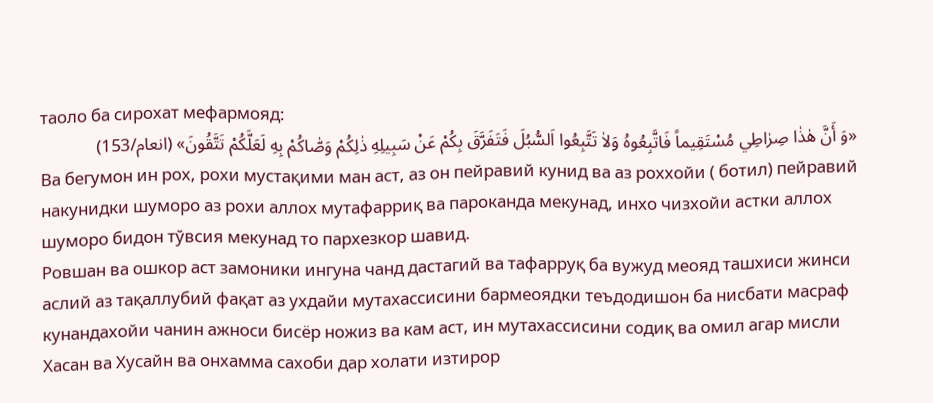таоло ба сирохат мефармояд:
«وَ أَنَّ هٰذٰا صِرٰاطِي مُسْتَقِيماً فَاتَّبِعُوهُ وَلاٰ تَتَّبِعُوا اَلسُّبُلَ فَتَفَرَّقَ بِكُمْ عَنْ سَبِيلِهِ ذٰلِكُمْ وَصّٰاكُمْ بِهِ لَعَلَّكُمْ تَتَّقُونَ» (انعام/153)
Ва бегумон ин рох, рохи мустақими ман аст, аз он пейравий кунид ва аз роххойи ( ботил) пейравий накунидки шуморо аз рохи аллох мутафарриқ ва пароканда мекунад, инхо чизхойи астки аллох шуморо бидон тўвсия мекунад то пархезкор шавид.
Ровшан ва ошкор аст замоники ингуна чанд дастагий ва тафарруқ ба вужуд меояд ташхиси жинси аслий аз тақаллубий фақат аз ухдайи мутахассисини бармеоядки теъдодишон ба нисбати масраф кунандахойи чанин ажноси бисёр ножиз ва кам аст, ин мутахассисини содиқ ва омил агар мисли Хасан ва Хусайн ва онхамма сахоби дар холати изтирор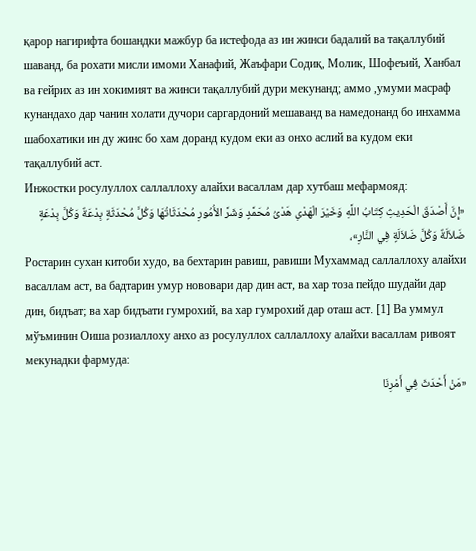қарор нагирифта бошандки мажбур ба истефода аз ин жинси бадалий ва тақаллубий шаванд, ба рохати мисли имоми Ханафий, Жаъфари Содиқ, Молик, Шофеъий, Ханбал ва ғейрих аз ин хокимият ва жинси тақаллубий дури мекунанд; аммо ,умуми масраф кунандахо дар чанин холати дучори саргардоний мешаванд ва намедонанд бо инхамма шабохатики ин ду жинс бо хам доранд кудом еки аз онхо аслий ва кудом еки тақаллубий аст.
Инжостки росулуллох саллаллоху алайхи васаллам дар хутбаш мефармояд:
«إِنَّ أَصْدَقَ الْحَدِيثِ كِتَابُ اللَّهِ وَخَيْرَ الْهَدْىِ هَدْىُ مُحَمَّدٍ وَشَرَّ الأُمُورِ مُحْدَثَاتُهَا وَكُلَّ مُحْدَثَةٍ بِدْعَةٌ وَكُلَّ بِدْعَةٍ ضَلاَلَةٌ وَكُلَّ ضَلاَلَةٍ فِي النَّارِ»،
Ростарин сухан китоби худо, ва бехтарин равиш, равиши Мухаммад саллаллоху алайхи васаллам аст, ва бадтарин умур нововари дар дин аст, ва хар тоза пейдо шудайи дар дин, бидъат; ва хар бидъати гумрохий, ва хар гумрохий дар оташ аст. [1] Ва уммул мўъминин Оиша розиаллоху анхо аз росулуллох саллаллоху алайхи васаллам ривоят мекунадки фармуда:
«مَنْ أَحْدَثَ فِي أَمْرِنَا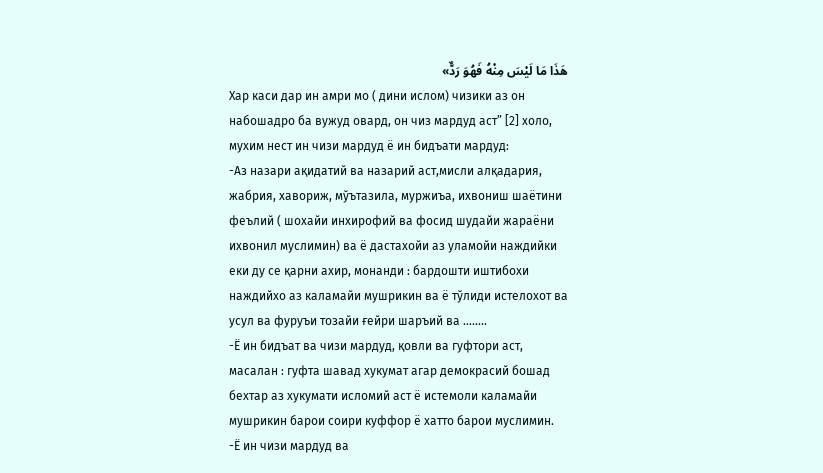هَذَا مَا لَيْسَ مِنْهُ فَهُوَ رَدٌّ»
Хар каси дар ин амри мо ( дини ислом) чизики аз он набошадро ба вужуд овард, он чиз мардуд аст” [2] холо, мухим нест ин чизи мардуд ё ин бидъати мардуд:
-Аз назари ақидатий ва назарий аст,мисли алқадария, жабрия, хавориж, мўътазила, муржиъа, ихвониш шаётини феълий ( шохайи инхирофий ва фосид шудайи жараёни ихвонил муслимин) ва ё дастахойи аз уламойи наждийки еки ду се қарни ахир, монанди : бардошти иштибохи наждийхо аз каламайи мушрикин ва ё тўлиди истелохот ва усул ва фуруъи тозайи ғейри шаръий ва ……..
-Ё ин бидъат ва чизи мардуд, қовли ва гуфтори аст, масалан : гуфта шавад хукумат агар демокрасий бошад бехтар аз хукумати исломий аст ё истемоли каламайи мушрикин барои соири куффор ё хатто барои муслимин.
-Ё ин чизи мардуд ва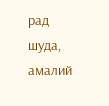рад шуда, амалий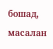бошад, масалан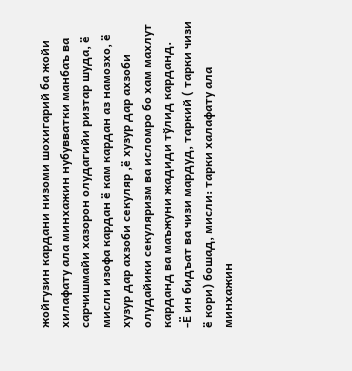жойгузин кардани низоми шохигарий ба жойи хилафату ала минхажин нубувватки манбаъ ва сарчишмайи хазорон олудагийи ризтар шуда, ё мисли изофа кардан ё кам кардан аз намозхо, ё хузур дар ахзоби секуляр ,ё хузур дар ахзоби олудайики секуляризм ва исломро бо хам махлут карданд ва маъжуни жадиди тўлид карданд.
-Ё ин бидъат ва чизи мардуд, таркий ( тарки чизи ё кори) бошад, мисли: тарки халафату ала минхажин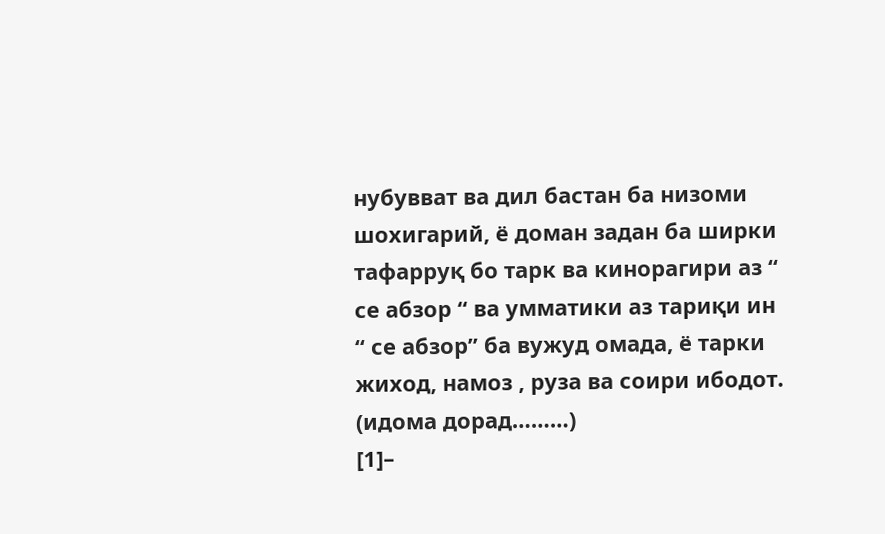нубувват ва дил бастан ба низоми шохигарий, ё доман задан ба ширки тафарруқ бо тарк ва кинорагири аз “ се абзор “ ва умматики аз тариқи ин “ се абзор” ба вужуд омада, ё тарки жиход, намоз , руза ва соири ибодот.
(идома дорад………)
[1]–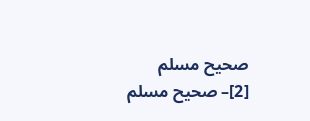صحیح مسلم
[2]– صحیح مسلم